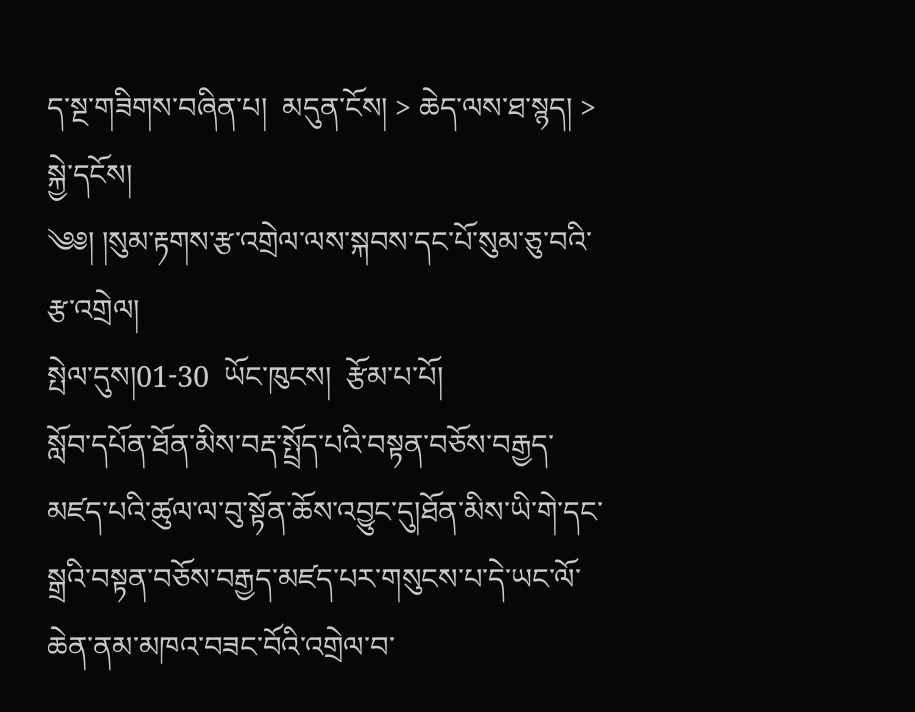ད་སྔ་གཟིགས་བཞིན་པ།  མདུན་ངོས། > ཆེད་ལས་ཐ་སྙད། > སྐྱེ་དངོས།
༄༅། །སུམ་རྟགས་རྩ་འགྲེལ་ལས་སྐབས་དང་པོ་སུམ་ཅུ་བའི་རྩ་འགྲེལ།
སྤེལ་དུས།01-30  ཡོང་ཁུངས།  རྩོམ་པ་པོ།
སློབ་དཔོན་ཐོན་མིས་བརྡ་སྤྲོད་པའི་བསྟན་བཅོས་བརྒྱད་མཛད་པའི་ཚུལ་ལ་བུ་སྟོན་ཆོས་འབྱུང་དུ།ཐོན་མིས་ཡི་གེ་དང་སྒྲའི་བསྟན་བཅོས་བརྒྱད་མཛད་པར་གསུངས་པ་དེ་ཡང་ལོ་ཆེན་ནམ་མཁའ་བཟང་བོའི་འགྲེལ་བ་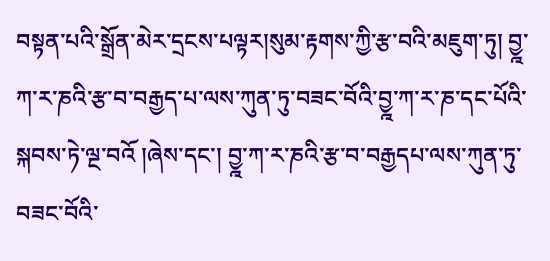བསྟན་པའི་སྒྲོན་མེར་དྲངས་པལྟར།སུམ་རྟགས་ཀྱི་རྩ་བའི་མཇུག་ཏུ། བྱྰ་ཀ་ར་ཎའི་རྩ་བ་བརྒྱད་པ་ལས་ཀུན་ཏུ་བཟང་བོའི་བྱྰ་ཀ་ར་ཎ་དང་པོའི་སྐབས་ཏེ་ལྔ་བའོ །ཞེས་དང་། བྱྰ་ཀ་ར་ཎའི་རྩ་བ་བརྒྱདཔ་ལས་ཀུན་ཏུ་བཟང་བོའི་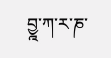བྱྰ་ཀ་ར་ཎ་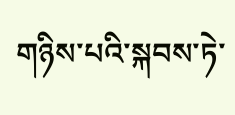གཉིས་པའི་སྐབས་ཏེ་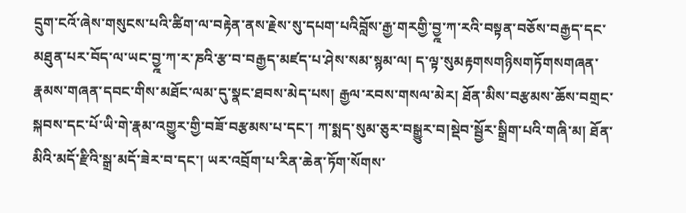དྲུག་ངའོ་ཞེས་གསུངས་པའི་ཚིག་ལ་བརྟེན་ནས་རྗེས་སུ་དཔག་པའིབློས་རྒྱ་གརགྱི་བྱྰ་ཀ་རའི་བསྟན་བཅོས་བརྒྱད་དང་མཐུན་པར་བོད་ལ་ཡང་བྱྰ་ཀ་ར་ཎའི་རྩ་བ་བརྒྱད་མཛད་པ་ཤེས་སམ་སྙམ་ལ། ད་ལྟ་སུམརྟགསགཉིསགཏོགསགཞན་རྣམས་གཞན་དབང་གིས་མཐོང་ལམ་དུ་སྣང་ཐབས་མེད་པས། རྒྱལ་རབས་གསལ་མེར། ཐོན་མིས་བརྩམས་ཆོས་བགྲང་སྐབས་དང་པོ་ཡི་གེ་རྣམ་འགྱུར་གྱི་བཟོ་བརྩམས་པ་དང་། ཀ་སྨད་སུམ་ཅུར་བསྒྱུར་བ།སྡེབ་སྦྱོར་སྒྲིག་པའི་གཞི་མ། ཐོན་མིའི་མདོ་རྫིའི་སྒྲ་མདོ་ཟེར་བ་དང་། ཡར་འབྲོག་པ་རིན་ཆེན་ཏོག་སོགས་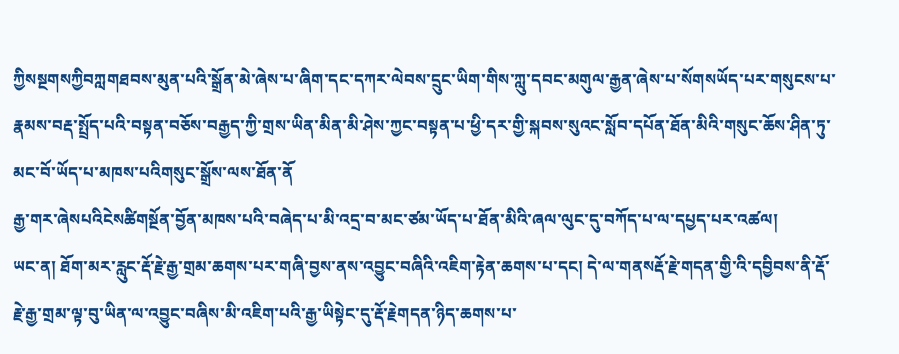ཀྱིསསྔགསཀྱིབཀླགཐབས་མུན་པའི་སྒྲོན་མེ་ཞེས་པ་ཞིག་དང་དཀར་ལེབས་དྲུང་ཡིག་གིས་ཀླུ་དབང་མགུལ་རྒྱན་ཞེས་པ་སོགསཡོད་པར་གསུངས་པ་རྣམས་བརྡ་སྤྲོད་པའི་བསྟན་བཅོས་བརྒྱད་ཀྱི་གྲས་ཡིན་མིན་མི་ཤེས་ཀྱང་བསྟན་པ་ཕྱི་དར་གྱི་སྐབས་སུའང་སློབ་དཔོན་ཐོན་མིའི་གསུང་ཆོས་ཤིན་ཏུ་མང་བོ་ཡོད་པ་མཁས་པའིགསུང་སྒྲོས་ལས་ཐོན་ནོ
རྒྱ་གར་ཞེསཔའིངེསཚིགསྔོན་བྱོན་མཁས་པའི་བཞེད་པ་མི་འདྲ་བ་མང་ཙམ་ཡོད་པ་ཐོན་མིའི་ཞལ་ལུང་དུ་བཀོད་པ་ལ་དཔྱད་པར་འཚལ།
ཡང་ན། ཐོག་མར་རླུང་རྡོ་རྗེ་རྒྱ་གྲམ་ཆགས་པར་གཞི་བྱས་ནས་འབྱུང་བཞིའི་འཇིག་རྟེན་ཆགས་པ་དང། དེ་ལ་གནསརྡོ་རྗེ་གདན་གྱི་འི་དབྱིབས་ནི་རྡོ་རྗེ་རྒྱ་གྲམ་ལྟ་བུ་ཡིན་ལ་འབྱུང་བཞིས་མི་འཇིག་པའི་རྒྱ་ཡིསྟེང་དུ་རྡོ་རྗེགདན་ཉིད་ཆགས་པ་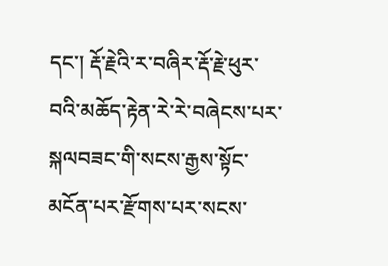དང་། རྡོ་རྗེའི་ར་བཞིར་རྡོ་རྗེ་ཕུར་བའི་མཆོད་རྟེན་རེ་རེ་བཞེངས་པར་སྐལབཟང་གི་སངས་རྒྱས་སྟོང་མངོན་པར་རྫོགས་པར་སངས་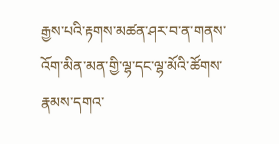རྒྱས་པའི་རྟགས་མཚན་ཤར་བ་ན་གནས་འོག་མིན་མན་གྱི་ལྷ་དང་ལྷ་མོའི་ཚོགས་རྣམས་དགའ་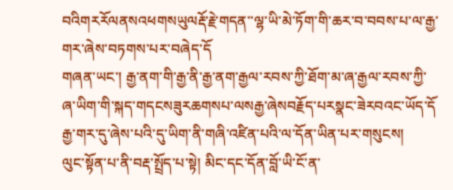བའིགརརོལནསའཕགསཡུལརྡོ་རྗེ་གདན་་ལྷ་ཡི་མེ་ཏོག་གི་ཆར་བ་བབས་པ་ལ་རྒྱ་གར་ཞེས་བཏགས་པར་བཞེད་དོ
གཞན་ཡང་། རྒྱ་ནག་གི་རྒྱ་ནི་རྒྱ་ནག་རྒྱལ་རབས་ཀྱི་ཐོག་མ་ཞ་རྒྱལ་རབས་ཀྱི་ཞ་ཡིག་གི་སྐད་གདངསཟུརཆགསཔ་ལསརྒྱ་ཞེསབརྗོད་པརསྣང་ཟེརབའང་ཡོད་དོ
རྒྱ་གར་དུ་ཞེས་པའི་དུ་ཡིག་ནི་གཞི་འཛིན་པའི་ལ་དོན་ཡིན་པར་གསུངས།
ལུང་སྟོན་པ་ནི་བརྡ་སྤྲོད་པ་སྟེ། མིང་དང་དོན་བློ་ཡི་ངོ་ན་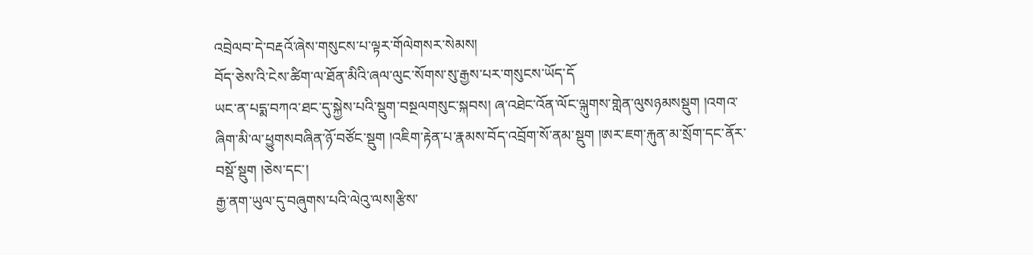འབྲེལབ་དེ་བརྡའོ་ཞེས་གསུངས་པ་ལྟར་གོལེགསར་སེམས།
བོད་ཅེས་འི་ངེས་ཚིག་ལ་ཐོན་མིའི་ཞལ་ལུང་སོགས་སུ་རྒྱས་པར་གསུངས་ཡོད་དོ
ཡང་ན་པདྨ་བཀའ་ཐང་དུ་སྐྱེས་པའི་སྡུག་བསྔལགསུང་སྐབས། ཞ་འཐེང་འོན་ལོང་ལྐུགས་གླེན་ལུསཉམསསྡུག །འགའ་ཞིག་མི་ལ་ཕྱུགསབཞིན་ཉོ་བཙོང་སྡུག །འཇིག་རྟེན་པ་རྣམས་བོད་འབྲོག་སོ་ནམ་སྡུག །ཨར་ཇག་རྐུན་མ་སྲོག་དང་ནོར་བསྡོ་སྡུག །ཅེས་དང་།
རྒྱ་ནག་ཡུལ་དུ་བཞུགས་པའི་ལེའུ་ལས།རྩིས་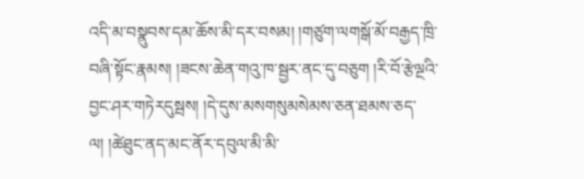འདི་མ་བསྣུབས་དམ་ཆོས་མི་དར་བསམ། །གཙུག་ལགསྒོ་མོ་བརྒྱད་ཁྲི་བཞི་སྟོང་རྣམས། །ཟངས་ཆེན་གའུ་ཁ་སྦྱར་ནང་དུ་བཅུག །རི་བོ་རྩེལྔའི་བྱང་ཤར་གཏེརདུསྦས། །དེ་དུས་མསགསུམསེམས་ཅན་ཐམས་ཅད་ལ། །ཚེཐུང་ནད་མང་ནོར་དབུལ་མི་མི་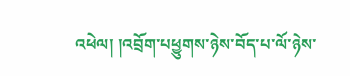འཕེལ། །འབྲོག་པཕྱུགས་ཉེས་བོད་པ་ལོ་ཉེས་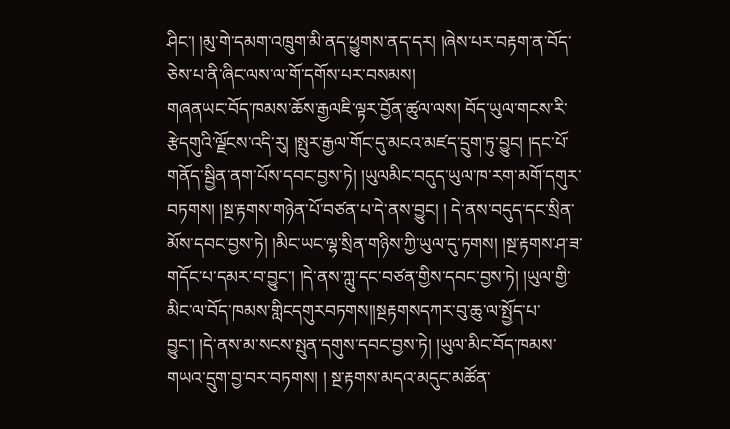ཤིང་། །མུ་གེ་དམག་འཁྲུག་མི་ནད་ཕྱུགས་ནད་དར། །ཞེས་པར་བརྟག་ན་བོད་ཅེས་པ་ནི་ཞིང་ལས་ལ་གོ་དགོས་པར་བསམས།
གཞནཡང་བོད་ཁམས་ཆོས་རྒྱལཇི་ལྟར་བྱོན་ཚུལ་ལས། བོད་ཡུལ་གངས་རི་རྩེདགུའི་ལྗོངས་འདི་རུ། །སྤུར་རྒྱལ་གོང་དུ་མངའ་མཛད་དྲུག་ཏུ་བྱུང། །དང་པོ་གནོད་སྦྱིན་ནག་པོས་དབང་བྱས་ཏེ། །ཡུལམིང་བདུད་ཡུལ་ཁ་རག་མགོ་དགུར་བཏགས། །སྔ་རྟགས་གཉེན་པོ་བཙན་པ་དེ་ནས་བྱུང། ། དེ་ནས་བདུད་དང་སྲིན་མོས་དབང་བྱས་ཏེ། །མིང་ཡང་ལྷ་སྲིན་གཉིས་ཀྱི་ཡུལ་དུ་ཏགས། །སྔ་རྟགས་ཤ་ཟ་གདོང་པ་དམར་བ་བྱུང་། །དེ་ནས་ཀླུ་དང་བཙན་གྱིས་དབང་བྱས་ཏེ། །ཡུལ་གྱི་མིང་ལ་བོད་ཁམས་གླིངདགུརབཏགས།།སྔརྟགསདཀར་བུ་ཆུ་ལ་སྤྱོད་པ་བྱུང་། །དེ་ནས་མ་སངས་སྤུན་དགུས་དབང་བྱས་ཏེ། །ཡུལ་མིང་བོད་ཁམས་གཡའ་དྲུག་བྱ་བར་བཏགས། ། སྔ་རྟགས་མདའ་མདུང་མཚོན་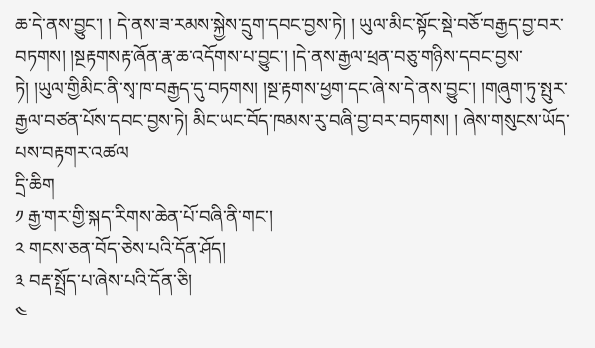ཆ་དེ་ནས་བྱུང་། ། དེ་ནས་ཟ་རམས་སྐྱེས་དྲུག་དབང་བྱས་ཏེ། ། ཡུལ་མིང་སྟོང་སྡེ་བཅོ་བརྒྱད་བྱ་བར་བཏགས། །སྔརྟགསརྟ་ཞོན་རྣ་ཆ་འདོགས་པ་བྱུང་། །དེ་ནས་རྒྱལ་ཕྲན་བཅུ་གཉིས་དབང་བྱས་ཏེ། །ཡུལ་གྱིམིང་ནི་སྭ་ཁ་བརྒྱད་དུ་བཏགས། །སྔ་རྟགས་ཕྱག་དང་ཞེ་ས་དེ་ནས་བྱུང་། །གཞུག་ཏུ་སྤུར་རྒྱལ་བཙན་པོས་དབང་བྱས་ཏེ། མིང་ཡང་བོད་ཁམས་རུ་བཞི་བྱ་བར་བཏགས། ། ཞེས་གསུངས་ཡོད་པས་བརྟགར་འཚལ
དྲི་ཆིག
༡ རྒྱ་གར་གྱི་སྐད་རིགས་ཆེན་པོ་བཞི་ནི་གང་།
༢ གངས་ཅན་བོད་ཅེས་པའི་དོན་ཤོད།
༣ བརྡ་སྤྲོད་པ་ཞེས་པའི་དོན་ཅི།
༤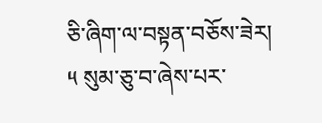ཅི་ཞིག་ལ་བསྟན་བཅོས་ཟེར།
༥ སུམ་ཅུ་བ་ཞེས་པར་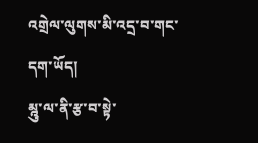འགྲེལ་ལུགས་མི་འདྲ་བ་གང་དག་ཡོད།
མྰུ་ལ་ནི་རྩ་བ་སྟེ་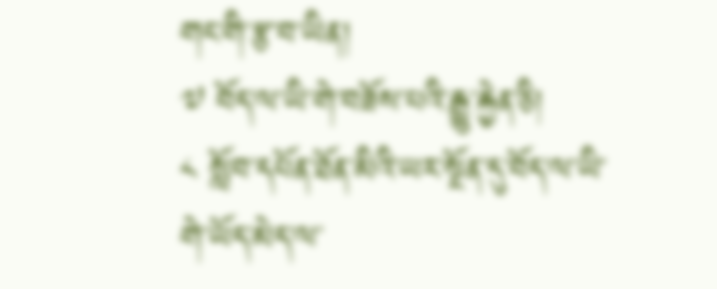གང་གི་རྩ་བ་ཡིན།
༧ བོད་ལ་ཡི་གེ་བཟོས་པའི་རྒྱུ་རྐྱེན་ཅི།
༨ སློབ་དཔོན་ཐོན་མིའི་ཡར་སྔོན་དུ་བོད་ལ་ཡི་གེ་ཡོད་མེད་ལ་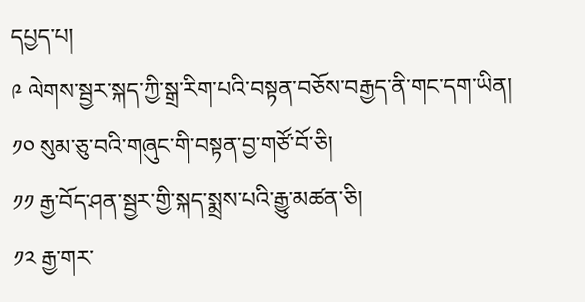དཔྱད་པ།
༩ ལེགས་སྦྱར་སྐད་ཀྱི་སྒྲ་རིག་པའི་བསྟན་བཅོས་བརྒྱད་ནི་གང་དག་ཡིན།
༡༠ སུམ་ཅུ་བའི་གཞུང་གི་བསྟན་བྱ་གཙོ་བོ་ཅི།
༡༡ རྒྱ་བོད་ཤན་སྦྱར་གྱི་སྐད་སྨྲས་པའི་རྒྱུ་མཚན་ཅི།
༡༢ རྒྱ་གར་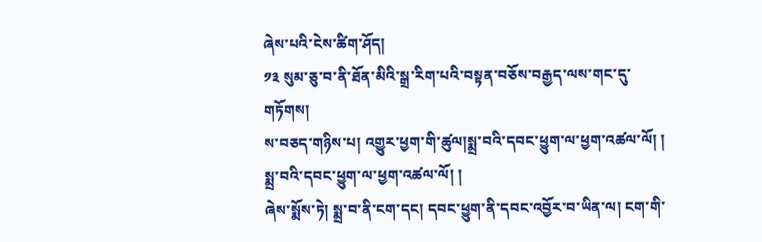ཞེས་པའི་ངེས་ཚིག་ཤོད།
༡༣ སུམ་ཅུ་བ་ནི་ཐོན་མིའི་སྒྲ་རིག་པའི་བསྟན་བཅོས་བརྒྱད་ལས་གང་དུ་གཏོགས།
ས་བཅད་གཉིས་པ། འགྱུར་ཕྱག་གི་ཚུལ།སྨྲ་བའི་དབང་ཕྱུག་ལ་ཕྱག་འཚལ་ལོ། །
སྨྲ་བའི་དབང་ཕྱུག་ལ་ཕྱག་འཚལ་ལོ། །
ཞེས་སྨོས་ཏེ། སྨྲ་བ་ནི་ངག་དང། དབང་ཕྱུག་ནི་དབང་འབྱོར་བ་ཡིན་ལ། ངག་གི་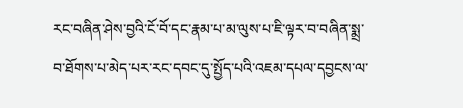རང་བཞིན་ཤེས་བྱའི་ངོ་བོ་དང་རྣམ་པ་མ་ལུས་པ་ཇི་ལྟར་བ་བཞིན་སྨྲ་བ་ཐོགས་པ་མེད་པར་རང་དབང་དུ་སྤྱོད་པའི་འཇམ་དཔལ་དབྱངས་ལ་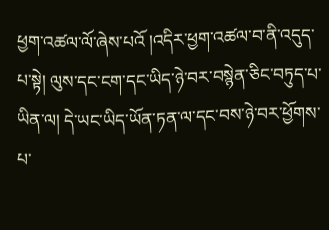ཕྱག་འཚལ་ལོ་ཞེས་པའོ །འདིར་ཕྱག་འཚལ་བ་ནི་འདུད་པ་སྟེ། ལུས་དང་ངག་དང་ཡིད་ཉེ་བར་བསྙེན་ཅིང་བཏུད་པ་ཡིན་ལ། དེ་ཡང་ཡིད་ཡོན་ཏན་ལ་དང་བས་ཉེ་བར་ཕྱོགས་པ་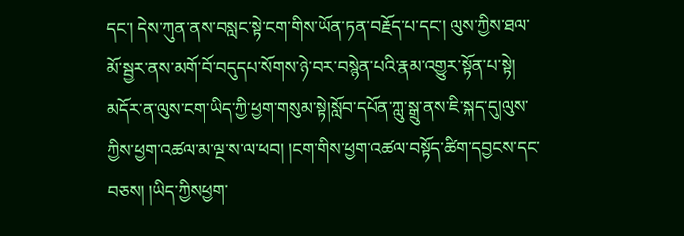དང་། དེས་ཀུན་ནས་བསླང་སྟེ་ངག་གིས་ཡོན་ཏན་བརྗོད་པ་དང་། ལུས་ཀྱིས་ཐལ་མོ་སྦྱར་ནས་མགོ་བོ་བདུདཔ་སོགས་ཉེ་བར་བསྙེན་པའི་རྣམ་འགྱུར་སྟོན་པ་སྟེ། མདོར་ན་ལུས་ངག་ཡིད་ཀྱི་ཕྱག་གསུམ་སྟེ།སློབ་དཔོན་ཀླུ་སྒྲུ་ནས་ཇི་སྐད་དུ།ལུས་ཀྱིས་ཕྱག་འཚལ་མ་ལྔ་ས་ལ་ཕབ། །ངག་གིས་ཕྱག་འཚལ་བསྟོད་ཚིག་དབྱངས་དང་བཅས། །ཡིད་ཀྱིསཕྱག་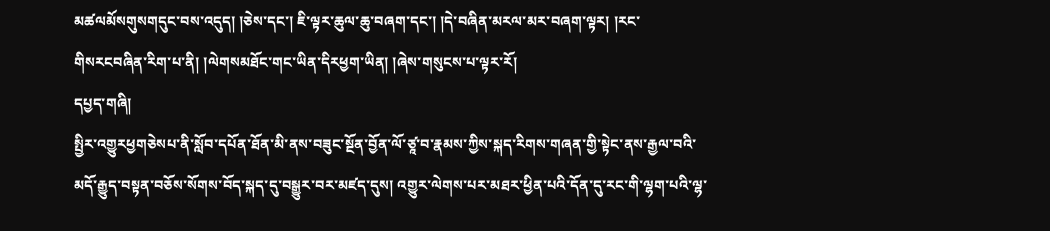མཚལམོསགུསགདུང་བས་འདུད། །ཅེས་དང་། ཇི་ལྟར་ཆུལ་ཆུ་བཞག་དང་། །དེ་བཞིན་མརལ་མར་བཞག་ལྟར། །རང་གིསརངབཞིན་རིག་པ་ནི། །ལེགསམཐོང་གང་ཡིན་དིརཕྱག་ཡིན། །ཞེས་གསུངས་པ་ལྟར་རོ།
དཔྱད་གཞི།
སྤྱིར་འགྱུརཕྱགཅེསཔ་ནི་སློབ་དཔོན་ཐོན་མི་ནས་བཟུང་སྔོན་བྱོན་ལོ་ཙཱ་བ་རྣམས་ཀྱིས་སྐད་རིགས་གཞན་གྱི་སྟེང་ནས་རྒྱལ་བའི་མདོ་རྒྱུད་བསྟན་བཅོས་སོགས་བོད་སྐད་དུ་བསྒྱུར་བར་མཛད་དུས། འགྱུར་ལེགས་པར་མཐར་ཕྱིན་པའི་དོན་དུ་རང་གི་ལྷག་པའི་ལྷ་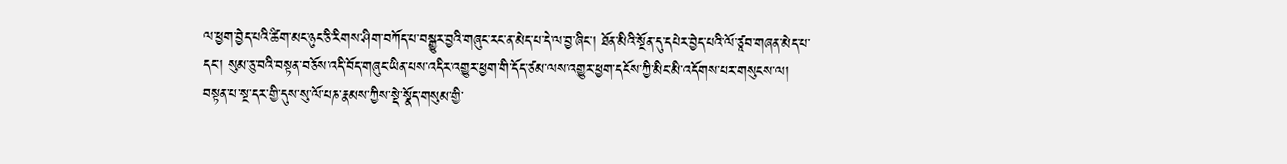ལ་ཕྱག་བྱེད་པའི་ཚིག་མང་ཉུང་ཅི་རིགས་ཤིག་བཀོད་པ་བསྒྱུར་བྱའི་གཞུང་རང་ན་མེད་པ་དེ་ལ་བྱ་ཞིང་། ཐོན་མིའི་སྔོན་དུ་དཔེར་བྱེད་པའི་ལོ་ཙཱབ་གཞན་མེད་པ་དང་། སུམ་ཅུ་བའི་བསྟན་བཅོས་འདི་བོད་གཞུང་ཡིན་པས་འདིར་འགྱུར་ཕྱག་གི་དོད་ཙམ་ལས་འགྱུར་ཕྱག་དངོས་ཀྱི་མིང་མི་འདོགས་པར་གསུངས་ལ། བསྟན་པ་སྔ་དར་གྱི་དུས་སུ་ལོ་པཎ་རྣམས་ཀྱིས་སྡེ་སྣོད་གསུམ་གྱི་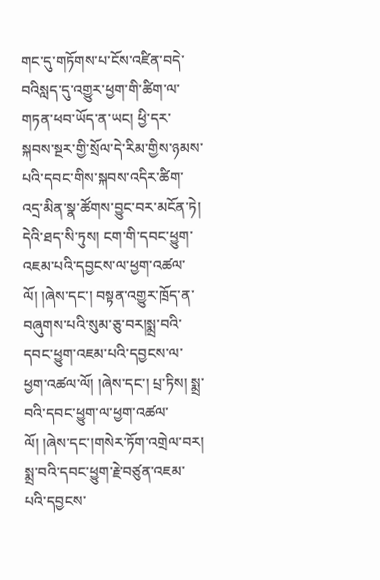གང་དུ་གཏོགས་པ་ངོས་འཛིན་བདེ་བའིསླད་དུ་འགྱུར་ཕྱག་གི་ཚིག་ལ་གཏན་ཕབ་ཡོད་ན་ཡང། ཕྱི་དར་སྐབས་སྔར་གྱི་སྲོལ་དེ་རིམ་གྱིས་ཉམས་པའི་དབང་གིས་སྐབས་འདིར་ཚིག་འདྲ་མིན་སྣ་ཚོགས་བྱུང་བར་མངོན་ཏེ། དེའི་ཐད་སི་ཏུས། ངག་གི་དབང་ཕྱུག་འཇམ་པའི་དབྱངས་ལ་ཕྱག་འཚལ་ལོ། །ཞེས་དང་། བསྟན་འགྱུར་ཁྲོད་ན་བཞུགས་པའི་སུམ་ཅུ་བར།སྨྲ་བའི་དབང་ཕྱུག་འཇམ་པའི་དབྱངས་ལ་ཕྱག་འཚལ་ལོ། །ཞེས་དང་། པྲ་ཏིས། སྨྲ་བའི་དབང་ཕྱུག་ལ་ཕྱག་འཚལ་ལོ། །ཞེས་དང་།གསེར་ཏོག་འགྲེལ་བར། སྨྲ་བའི་དབང་ཕྱུག་རྗེ་བཙུན་འཇམ་པའི་དབྱངས་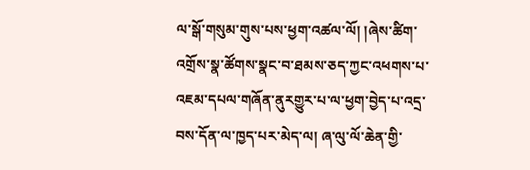ལ་སྒོ་གསུམ་གུས་པས་ཕྱག་འཚལ་ལོ། །ཞེས་ཚིག་འགྲོས་སྣ་ཚོགས་སྣང་བ་ཐམས་ཅད་ཀྱང་འཕགས་པ་འཇམ་དཔལ་གཞོན་ནུརགྱུར་པ་ལ་ཕྱག་བྱེད་པ་འདྲ་བས་དོན་ལ་ཁྱད་པར་མེད་ལ། ཞ་ལུ་ལོ་ཆེན་གྱི་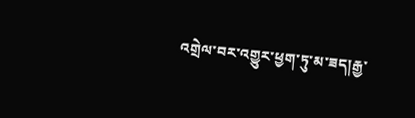འགྲེལ་བར་འགྱུར་ཕྱག་ཏུ་མ་ཟད།རྒྱ་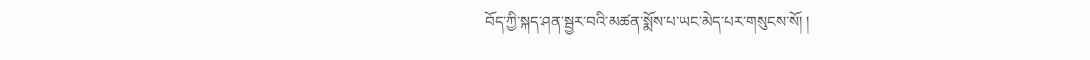བོད་ཀྱི་སྐད་ཤན་སྦྱར་བའི་མཚན་སྨོས་པ་ཡང་མེད་པར་གསུངས་སོ། །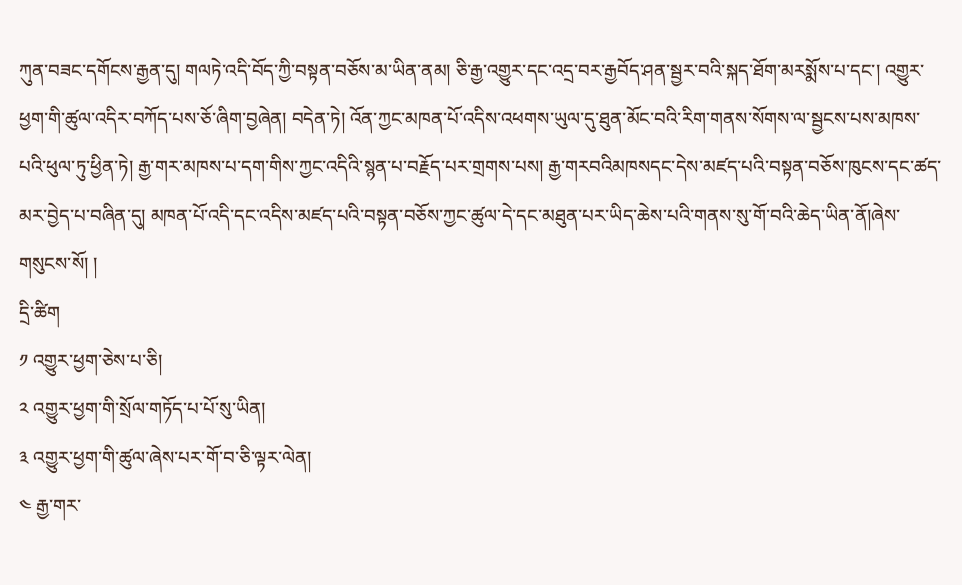ཀུན་བཟང་དགོངས་རྒྱན་དུ། གལཏེ་འདི་བོད་ཀྱི་བསྟན་བཅོས་མ་ཡིན་ནམ། ཅི་རྒྱ་འགྱུར་དང་འདྲ་བར་རྒྱབོད་ཤན་སྦྱར་བའི་སྐད་ཐོག་མརསྨོས་པ་དང་། འགྱུར་ཕྱག་གི་ཚུལ་འདིར་བཀོད་པས་ཅོ་ཞིག་བྱཞེན། བདེན་ཏེ། འོན་ཀྱང་མཁན་པོ་འདིས་འཕགས་ཡུལ་དུ་ཐུན་མོང་བའི་རིག་གནས་སོགས་ལ་སྦྱངས་པས་མཁས་པའི་ཕུལ་ཏུ་ཕྱིན་ཏེ། རྒྱ་གར་མཁས་པ་དག་གིས་ཀྱང་འདིའི་སྙན་པ་བརྗོད་པར་གྲགས་པས། རྒྱ་གརབའིམཁསདང་དེས་མཛད་པའི་བསྟན་བཅོས་ཁུངས་དང་ཚད་མར་བྱེད་པ་བཞིན་དུ། མཁན་པོ་འདི་དང་འདིས་མཛད་པའི་བསྟན་བཅོས་ཀྱང་ཚུལ་དེ་དང་མཐུན་པར་ཡིད་ཆེས་པའི་གནས་སུ་གོ་བའི་ཆེད་ཡིན་ནོ།ཞེས་གསུངས་སོ། །
དྲི་ཚིག
༡ འགྱུར་ཕྱག་ཅེས་པ་ཅི།
༢ འགྱུར་ཕྱག་གི་སྲོལ་གཏོད་པ་པོ་སུ་ཡིན།
༣ འགྱུར་ཕྱག་གི་ཚུལ་ཞེས་པར་གོ་བ་ཅི་ལྟར་ལེན།
༤ རྒྱ་གར་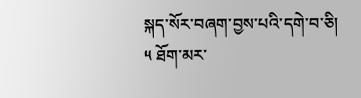སྐད་སོར་བཞག་བྱས་པའི་དགེ་བ་ཅི།
༥ ཐོག་མར་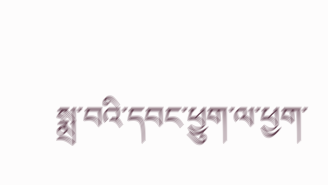སྨྲ་བའི་དབང་ཕྱུག་ལ་ཕྱག་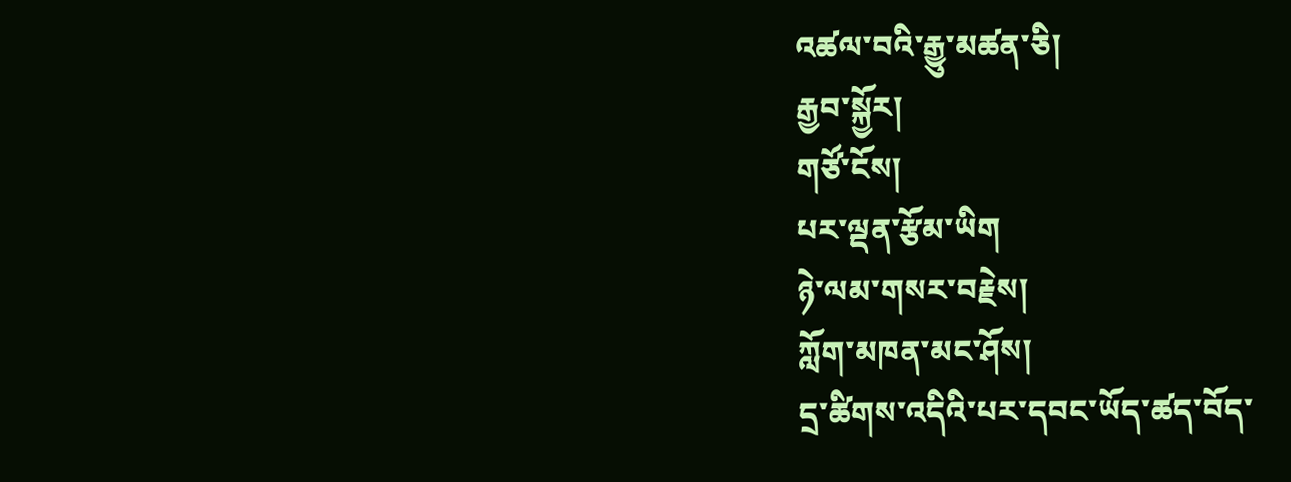འཚལ་བའི་རྒྱུ་མཚན་ཅི།
རྒྱབ་སྐྱོར།
གཙོ་ངོས།
པར་ལྡན་རྩོམ་ཡིག
ཉེ་ལམ་གསར་བརྗེས།
ཀློག་མཁན་མང་ཤོས།
དྲ་ཚིགས་འདིའི་པར་དབང་ཡོད་ཚད་བོད་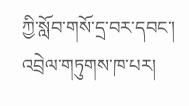ཀྱི་སློབ་གསོ་དྲ་བར་དབང་།
འབྲེལ་གཏུགས་ཁ་པར།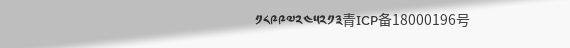༡༨༩༩༧༢༤༥༢༡༣青ICP备18000196号